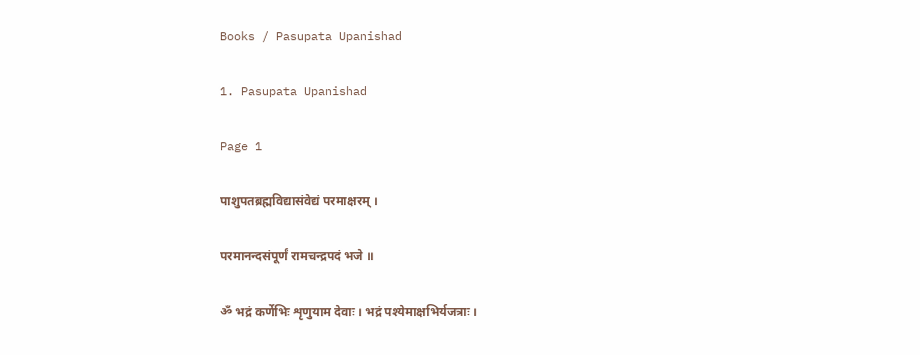Books / Pasupata Upanishad

1. Pasupata Upanishad

Page 1

पाशुपतब्रह्मविद्यासंवेद्यं परमाक्षरम् ।

परमानन्दसंपूर्णं रामचन्द्रपदं भजे ॥

ॐ भद्रं कर्णेभिः शृणुयाम देवाः । भद्रं पश्येमाक्षभिर्यजत्राः ।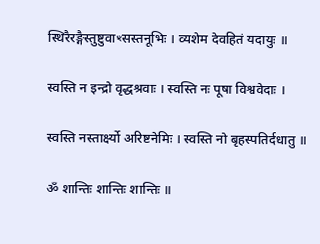स्थिरैरङ्गैस्तुष्टुवाꣳसस्तनूभिः । व्यशेम देवहितं यदायुः ॥

स्वस्ति न इन्द्रो वृद्धश्रवाः । स्वस्ति नः पूषा विश्ववेदाः ।

स्वस्ति नस्तार्क्ष्यो अरिष्टनेमिः । स्वस्ति नो बृहस्पतिर्दधातु ॥

ॐ शान्तिः शान्तिः शान्तिः ॥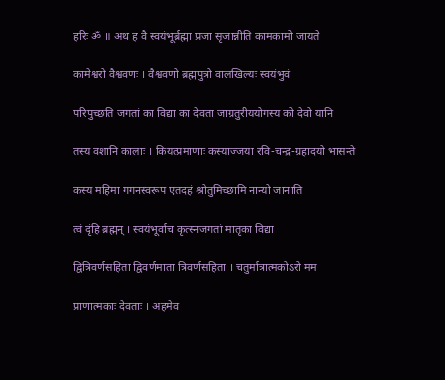हरिः ॐ ॥ अथ ह वै स्वयंभूर्ब्रह्मा प्रजा सृजान्नीति कामकामो जायते

कामेश्वरो वैश्ववणः । वैश्ववणो ब्रह्मपुत्रो वालखिल्यः स्वयंभुवं

परिपुच्छति जगतां का विद्या का देवता जाग्रतुरीययोगस्य को देवो यानि

तस्य वशानि कालाः । कियत्प्रमाणाः कस्याज्जया रवि-चन्द्र-ग्रहादयो भासन्ते

कस्य महिमा गगनस्वरूप एतदहं श्रोतुमिच्छामि नान्यो जानाति

त्वं दृंहि ब्रह्मन् । स्वयंभूर्वाच कृत्स्नजगतां मातृका विद्या

द्वित्रिवर्णसहिता द्विवर्णमाता त्रिवर्णसहिता । चतुर्मात्रात्मकोऽरो मम

प्राणात्मकाः देवताः । अहमेव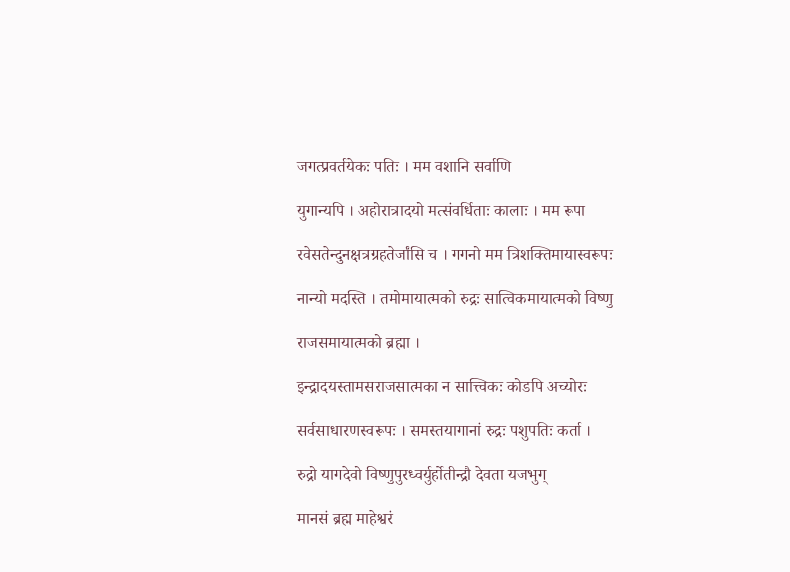जगत्प्रवर्तयेकः पतिः । मम वशानि सर्वाणि

युगान्यपि । अहोरात्रादयो मत्संवर्धिताः कालाः । मम रूपा

रवेसतेन्दुनक्षत्रग्रहतेर्जांसि च । गगनो मम त्रिशक्तिमायास्वरूपः

नान्यो मदस्ति । तमोमायात्मको रुद्रः सात्विकमायात्मको विष्णु

राजसमायात्मको ब्रह्मा ।

इन्द्रादयस्तामसराजसात्मका न सात्त्विकः कोडपि अच्योरः

सर्वसाधारणस्वरूपः । समस्तयागानां रुद्रः पशुपतिः कर्ता ।

रुद्रो यागदेवो विष्णुपुरध्वर्युर्होतीन्द्रौ देवता यजभुग्

मानसं ब्रह्म माहेश्वरं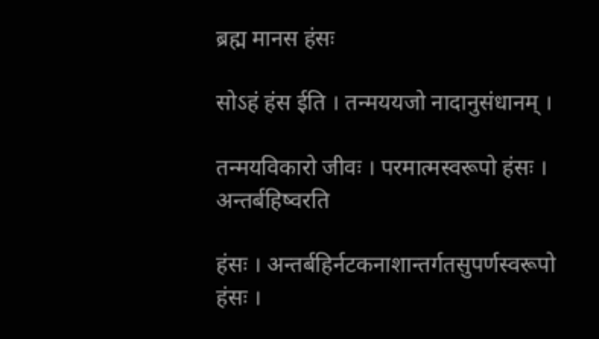ब्रह्म मानस हंसः

सोऽहं हंस ईति । तन्मययजो नादानुसंधानम् ।

तन्मयविकारो जीवः । परमात्मस्वरूपो हंसः । अन्तर्बहिष्वरति

हंसः । अन्तर्बहिर्नटकनाशान्तर्गतसुपर्णस्वरूपो हंसः ।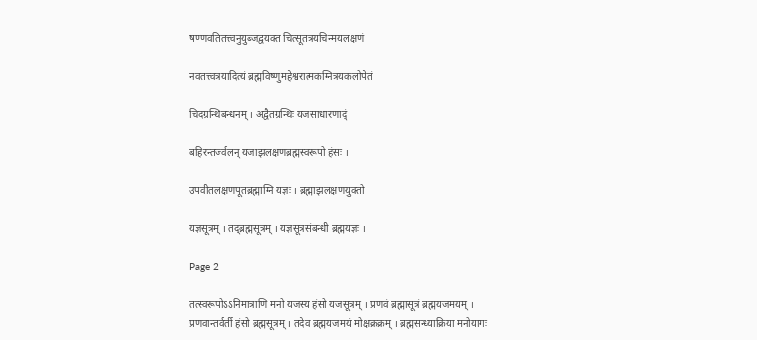षण्णवतितत्त्वनुयुब्जद्वयक्त चित्सूतत्रयचिन्मयलक्षणं

नवतत्त्वत्रयादित्यं ब्रह्मविष्णुमहेश्वरात्मकग्नित्रयकलोपेतं

चिदग्रन्थिबन्धनम् । अद्वैतग्रन्थिः यजसाधारणाद्ं

बहिरन्तर्ज्वलन् यजाझलक्षणब्रह्मस्वरूपो हंसः ।

उपवीतलक्षणपूतब्रह्माग्नि यज्ञः । ब्रह्माझलक्षणयुक्तो

यज्ञसूत्रम् । तद्ब्रह्मसूत्रम् । यज्ञसूत्रसंबन्धी ब्रह्मयज्ञः ।

Page 2

तत्स्वरूपोऽऽनिमात्राणि मनो यजस्य हंसो यजसूत्रम् । प्रणवं ब्रह्मासूत्रं ब्रह्मयजमयम् । प्रणवान्तर्वर्ती हंसो ब्रह्मसूत्रम् । तदेव ब्रह्मयजमयं मोक्षक्रक्रम् । ब्रह्मसन्ध्याक्रिया मनोयागः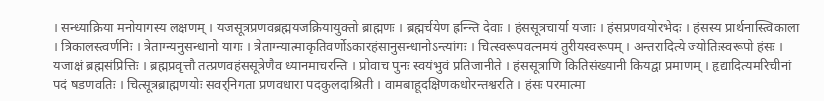। सन्ध्याक्रिया मनोयागस्य लक्षणम् । यजसूत्रप्रणवब्रह्मयजक्रियायुक्तो ब्राह्मणः । ब्रह्मर्चयेण ह्रन्न्ति देवाः । हंससूत्रचार्या यजाः । हंसप्रणवयोरभेदः । हंसस्य प्रार्थनास्त्विकाला । त्रिकालस्त्वर्णनिः । त्रेताग्न्यनुसन्धानो यागः । त्रेताग्न्यात्माकृतिवर्णोऽकारहंसानुसन्धानोऽन्त्यांगः । चित्स्वरूपवत्नमयं तुरीयस्वरूपम् । अन्‍तरादित्ये ज्योतिःस्वरूपो हंसः । यजाक्षं ब्रह्मसंप्रित्तिः । ब्रह्मप्रवृत्तौ तत्प्रणवहंससूत्रेणैव ध्यानमाचरन्ति । प्रो‌वाच पुनः स्वयंभुवं प्रतिजानीते । हंससूत्राणि कितिसंख्यानी कियद्वा प्रमाणम् । हृद्यादित्यमरिचीनां पदं षडणवतिः । चित्सूत्रब्राह्मणयोः सवर्‌निगता प्रणवधारा पदकुलदाश्रिती । वामबाहूदक्षिणकधोरन्तश्वरति । हंसः परमात्मा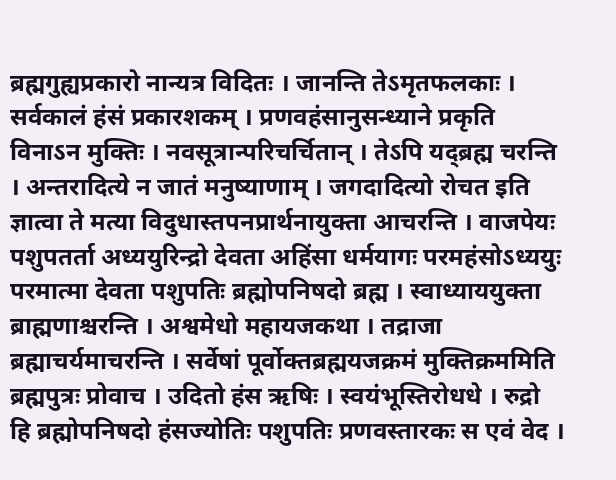ब्रह्मगुह्यप्रकारो नान्यत्र विदितः । जानन्ति तेऽमृतफलकाः । सर्वकालं हंसं प्रकारशकम् । प्रणवहंसानुसन्ध्याने प्रकृति विनाऽन मुक्तिः । नवसूत्रान्‍परिचर्चितान् । तेऽपि यद्ब्रह्म चरन्ति । अन्‍तरादित्ये न जातं मनुष्याणाम् । जगदादित्यो रोचत इति ज्ञात्वा ते मत्या विदुधास्तपनप्रार्थनायुक्ता आचरन्ति । वाजपेयः पशुपतर्ता अध्ययुरिन्द्रो देवता अहिंसा धर्मयागः परमहंसोऽध्ययुः परमात्मा देवता पशुपतिः ब्रह्मोपनिषदो ब्रह्म । स्वाध्याययुक्ता ब्राह्मणाश्चरन्ति । अश्वमेधो महायजकथा । तद्राजा ब्रह्माचर्यमाचरन्ति । सर्वेषां पूर्वोक्तब्रह्मयजक्रमं मुक्तिक्रममिति ब्रह्मपुत्रः प्रो‌वाच । उदितो हंस ऋषिः । स्वयंभूस्तिरोधधे । रुद्रो हि ब्रह्मोपनिषदो हंसज्योतिः पशुपतिः प्रणवस्तारकः स एवं वेद ।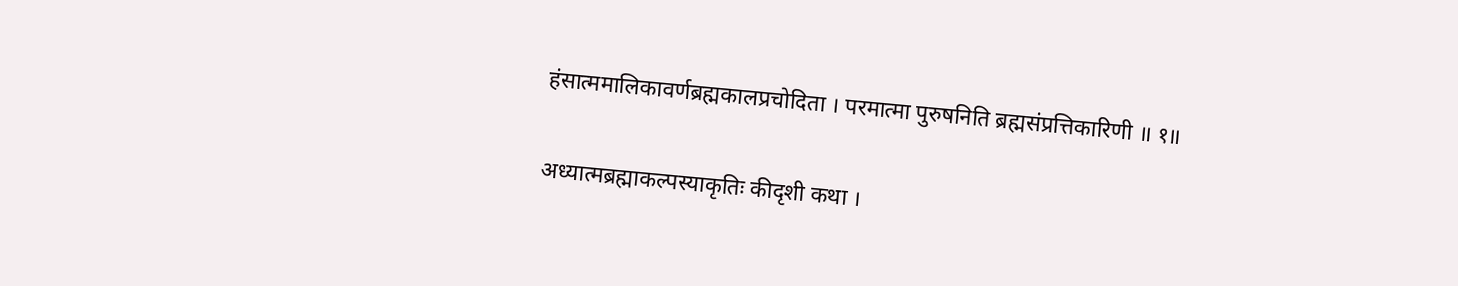हंसात्ममालिकावर्णब्रह्मकालप्रचोदिता । परमात्मा पुरुषनिति ब्रह्मसंप्रत्तिकारिणी ॥ १॥

अध्यात्मब्रह्माकल्पस्याकृतिः कीदृशी कथा ।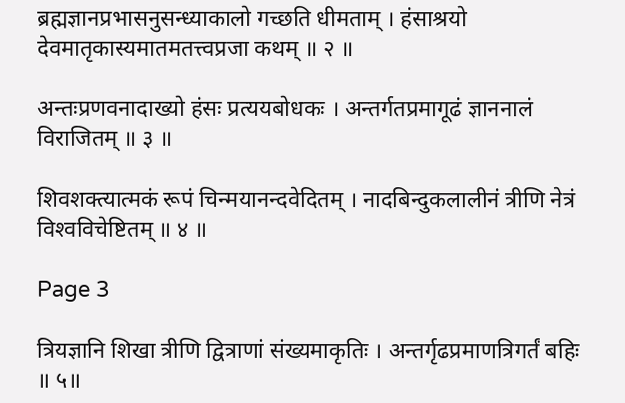ब्रह्मज्ञानप्रभासनुसन्ध्याकालो गच्छति धीमताम् । हंसाश्रयो देवमातृकास्यमातमतत्त्वप्रजा कथम् ॥ २ ॥

अन्तःप्रणवनादाख्यो हंसः प्रत्ययबोधकः । अन्‍तर्गतप्रमागूढं ज्ञाननालं विराजितम् ॥ ३ ॥

शिवशक्त्यात्‍मकं रूपं चिन्मयानन्दवेदितम् । नादबिन्दुकलालीनं त्रीणि नेत्रं विश्‍वविचेष्टितम् ॥ ४ ॥

Page 3

त्रियज्ञानि शिखा त्रीणि द्वित्राणां संख्यमाकृतिः । अन्तर्गृढप्रमाणत्रिगर्तं बहिः ॥ ५॥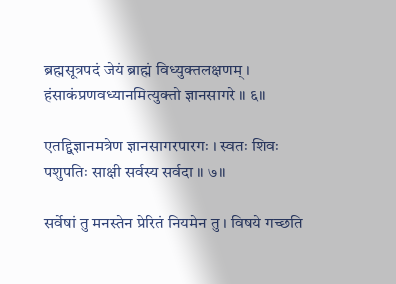ब्रह्मसूत्रपदं जेयं ब्राह्मं विध्युक्तलक्षणम् । हंसाकंप्रणवध्यानमित्युक्तो ज्ञानसागरे ॥ ६॥

एतद्द्विज्ञानमत्रेण ज्ञानसागरपारगः । स्वतः शिवः पशुपतिः साक्षी सर्वस्य सर्वदा ॥ ७॥

सर्वेषां तु मनस्तेन प्रेरितं नियमेन तु । विषये गच्छति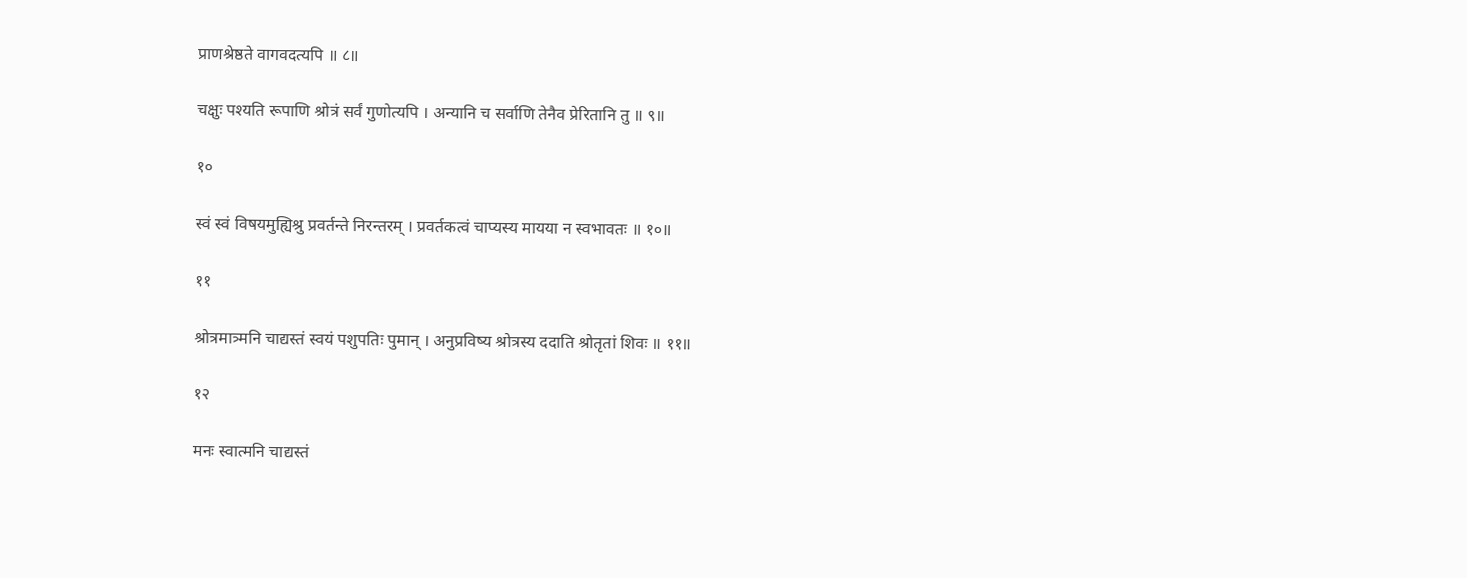प्राणश्रेष्ठते वागवदत्यपि ॥ ८॥

चक्षुः पश्यति रूपाणि श्रोत्रं सर्वं गुणोत्यपि । अन्यानि च सर्वाणि तेनैव प्रेरितानि तु ॥ ९॥

१०

स्वं स्वं विषयमुह्यिश्रु प्रवर्तन्ते निरन्तरम् । प्रवर्तकत्वं चाप्यस्य मायया न स्वभावतः ॥ १०॥

११

श्रोत्रमात्र्मनि चाद्यस्तं स्वयं पशुपतिः पुमान् । अनुप्रविष्य श्रोत्रस्य ददाति श्रोतृतां शिवः ॥ ११॥

१२

मनः स्वात्मनि चाद्यस्तं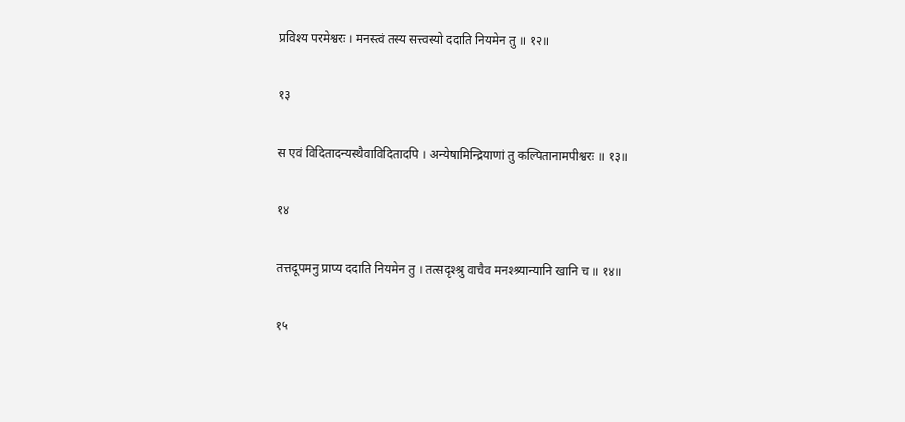प्रविश्य परमेश्वरः । मनस्त्वं तस्य सत्त्वस्यो ददाति नियमेन तु ॥ १२॥

१३

स एवं विदितादन्यस्थैवाविदितादपि । अन्येषामिन्द्रियाणां तु कल्पितानामपीश्वरः ॥ १३॥

१४

तत्तदूपमनु प्राप्य ददाति नियमेन तु । तत्सदृश्श्रु वाचैव मनश्श्र्यान्यानि खानि च ॥ १४॥

१५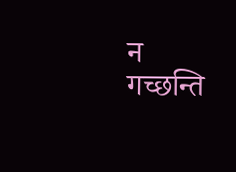न गच्छन्ति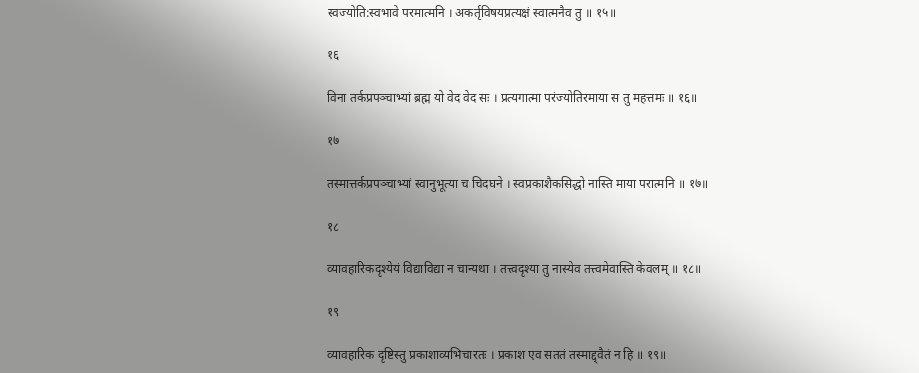स्वज्योति:स्वभावे परमात्मनि । अकर्तृविषयप्रत्यक्षं स्वात्मनैव तु ॥ १५॥

१६

विना तर्कप्रपञ्चाभ्यां ब्रह्म यो वेद वेद सः । प्रत्यगात्मा परंज्योतिरमाया स तु महत्तमः ॥ १६॥

१७

तस्मात्तर्कप्रपञ्चाभ्यां स्वानुभूत्या च चिदघने । स्वप्रकाशैकसिद्धो नास्ति माया परात्मनि ॥ १७॥

१८

व्यावहारिकदृश्येयं विद्याविद्या न चान्यथा । तत्त्वदृश्या तु नास्येव तत्त्वमेवास्ति केवलम् ॥ १८॥

१९

व्यावहारिक दृष्टिस्तु प्रकाशाव्यभिचारतः । प्रकाश एव सततं तस्माद्द्वैतं न हि ॥ १९॥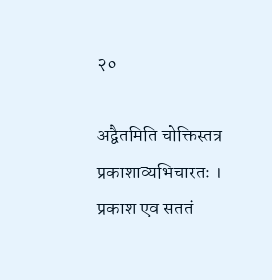२०

अद्वैतमिति चोक्तिस्तत्र प्रकाशाव्यभिचारतः । प्रकाश एव सततं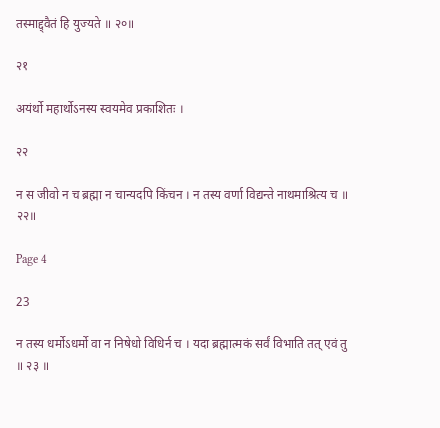तस्माद्द्वैतं हि युज्यते ॥ २०॥

२१

अयंर्थो महार्थोऽनस्य स्वयमेव प्रकाशितः ।

२२

न स जीवो न च ब्रह्मा न चान्यदपि किंचन । न तस्य वर्णा विद्यन्ते नाथमाश्रित्य च ॥ २२॥

Page 4

23

न तस्य धर्मोऽधर्मो वा न निषेधो विधिर्न च । यदा ब्रह्मात्मकं सर्वं विभाति तत् एवं तु ॥ २३ ॥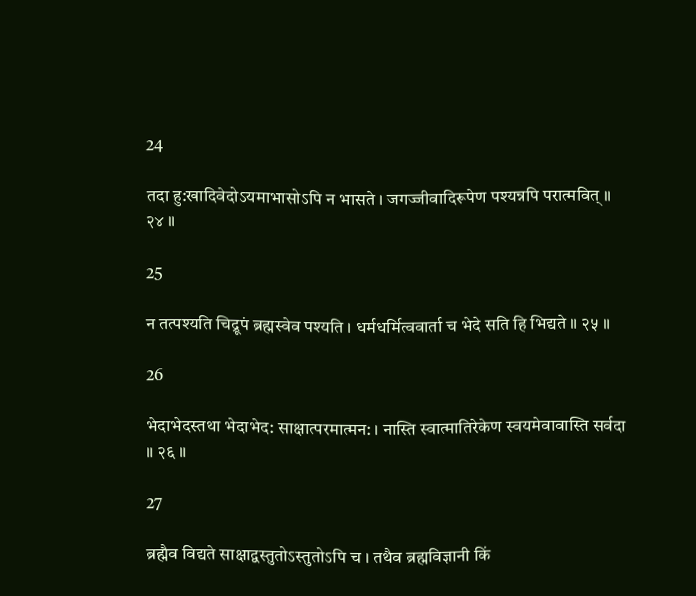24

तदा हु:खादिवेदोऽयमाभासोऽपि न भासते । जगज्जीवादिरूपेण पश्यन्नपि परात्मवित् ॥ २४ ॥

25

न तत्पश्यति चिद्रूपं ब्रह्मस्वेव पश्यति । धर्मधर्मित्ववार्ता च भेदे सति हि भिद्यते ॥ २५ ॥

26

भेदाभेदस्तथा भेदाभेद: साक्षात्परमात्मन: । नास्ति स्वात्मातिरेकेण स्वयमेवावास्ति सर्वदा ॥ २६ ॥

27

ब्रह्मैव विद्यते साक्षाद्वस्तुतोऽस्तुतोऽपि च । तथैव ब्रह्मविज्ञानी किं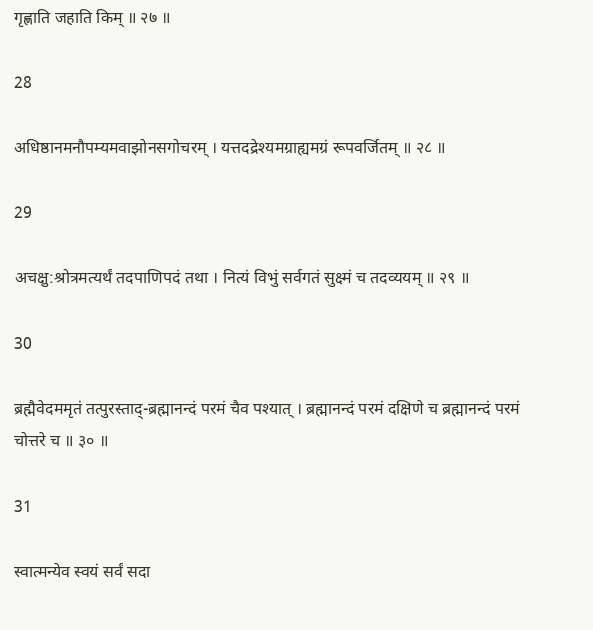गृह्णाति जहाति किम् ॥ २७ ॥

28

अधिष्ठानमनौपम्यमवाझोनसगोचरम् । यत्तदद्रेश्यमग्राह्यमग्रं रूपवर्जितम् ॥ २८ ॥

29

अचक्षु:श्रोत्रमत्यर्थं तदपाणिपदं तथा । नित्यं विभुं सर्वगतं सुक्ष्मं च तदव्ययम् ॥ २९ ॥

30

ब्रह्मैवेदममृतं तत्पुरस्ताद्-ब्रह्मानन्दं परमं चैव पश्यात् । ब्रह्मानन्दं परमं दक्षिणे च ब्रह्मानन्दं परमं चोत्तरे च ॥ ३० ॥

31

स्वात्मन्येव स्वयं सर्वं सदा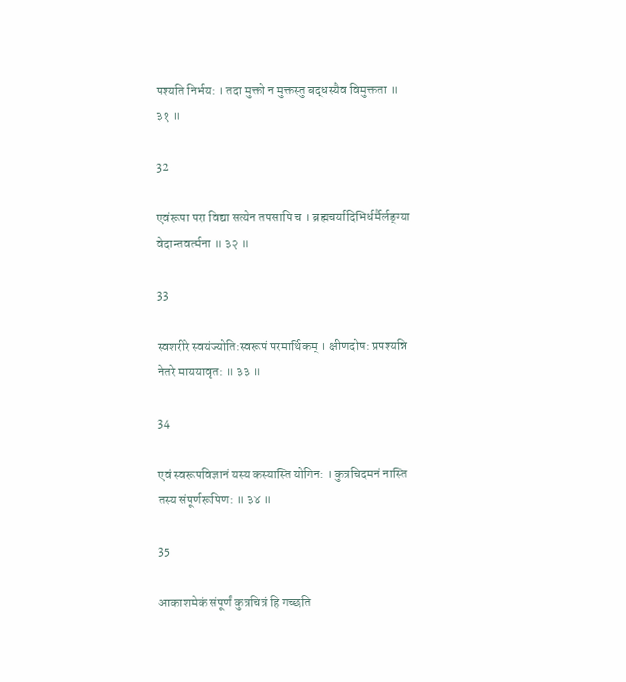पश्यति निर्भय: । तदा मुक्तो न मुक्तस्तु बद्धस्यैव विमुक्तता ॥ ३१ ॥

32

एवंरूपा परा विद्या सत्येन तपसापि च । ब्रह्मचर्यादिभिर्धर्मैर्लङ्ग्या वेदान्तवर्त्मना ॥ ३२ ॥

33

स्वशरीरे स्वयंज्योति:स्वरूपं परमार्थिकम् । क्षीणदोष: प्रपश्यन्नि नेतरे माययावृत: ॥ ३३ ॥

34

एवं स्वरूपविज्ञानं यस्य कस्यास्ति योगिन: । कुत्रचिदमनं नास्ति तस्य संपूर्णरूपिण: ॥ ३४ ॥

35

आकाशमेकं संपूर्णं कुत्रचित्रं हि गच्छति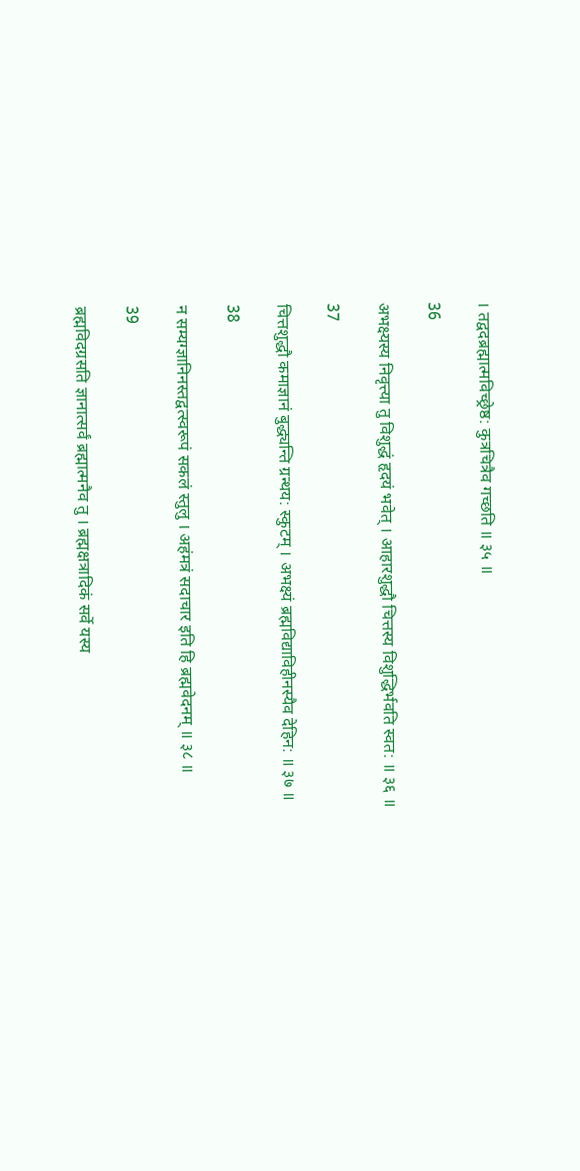। तद्वदब्रह्मात्मविच्छ्रेष्ठ: कुत्रचित्रैव गच्छति ॥ ३५ ॥

36

अभक्ष्यस्य निवृत्त्या तु विशुद्धं हृदयं भवेत् । आहारशुद्धौ चित्तस्य विशुद्धिर्भवति स्वत: ॥ ३६ ॥

37

चित्तशुद्धौ कमाज्ञानं बुद्ध्यन्ति ग्रन्थय: स्कुटम् । अभक्ष्यं ब्रह्मविद्याविहीनस्यैव देहिन: ॥ ३७ ॥

38

न सम्यग्ज्ञानिनस्तद्वत्स्वरूपं सकलं स्तुलु । अहंमत्रं सदाचार इति हि ब्रह्मवेदनम् ॥ ३८ ॥

39

ब्रह्मविदग्रसति ज्ञानात्सर्वं ब्रह्मात्मनैव तु । ब्रह्मक्षत्रादिकं सर्वे यस्य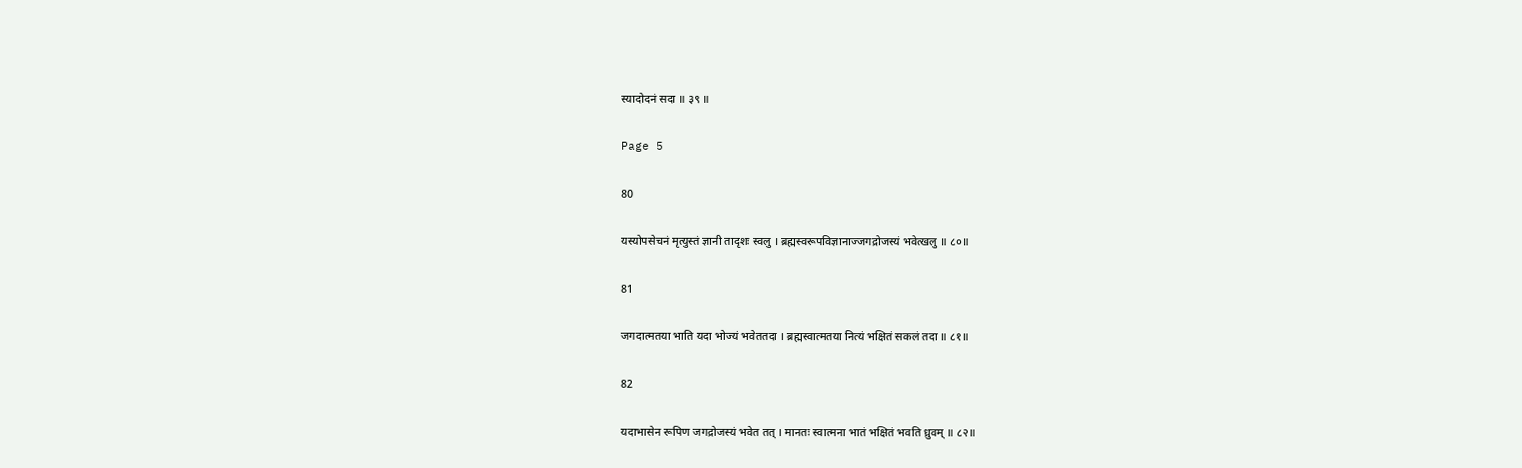स्यादोदनं सदा ॥ ३९ ॥

Page 5

80

यस्योपसेचनं मृत्युस्तं ज्ञानी तादृशः स्वलु । ब्रह्मस्वरूपविज्ञानाज्जगद्रोजस्यं भवेत्खलु ॥ ८०॥

81

जगदात्मतया भाति यदा भोज्यं भवेततदा । ब्रह्मस्वात्मतया नित्यं भक्षितं सकलं तदा ॥ ८१॥

82

यदाभासेन रूपिण जगद्रोजस्यं भवेत तत् । मानतः स्वात्मना भातं भक्षितं भवति ध्रुवम् ॥ ८२॥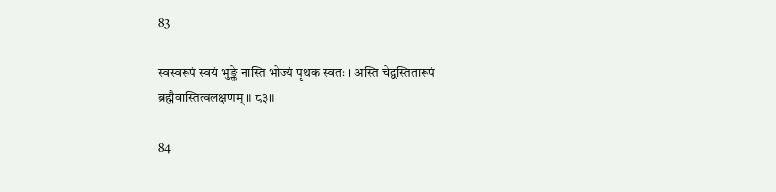83

स्वस्वरूपं स्वयं भुङ्क्ते नास्ति भोज्यं पृथक स्वतः । अस्ति चेद्वस्तितारूपं ब्रह्मैवास्तित्वलक्षणम् ॥ ८३॥

84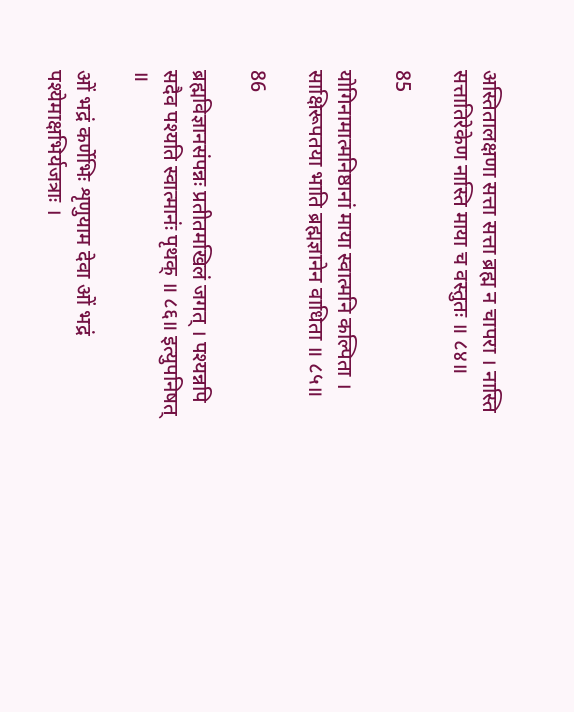अस्तितालक्षणा सत्ता सत्ता ब्रह्म न चापरा । नास्ति सत्तातिरेकेण नास्ति माया च वस्तुतः ॥ ८४॥

85

योगिनामात्मनिष्ठानां माया स्वात्मनि कल्पिता । साक्षिरूपतया भाति ब्रह्मज्ञानेन वाधिता ॥ ८५॥

86

ब्रह्मविज्ञानसंपन्नः प्रतीतमखिलं जगत् । पश्यन्नपि सदैव पश्यति स्वात्मानंः पृथक् ॥ ८६॥ इत्युपनिषत् ॥

ओं भद्रं कर्णेभिः शृणुयाम देवा ओं भद्रं पश्येमाक्षभिर्यजत्राः ।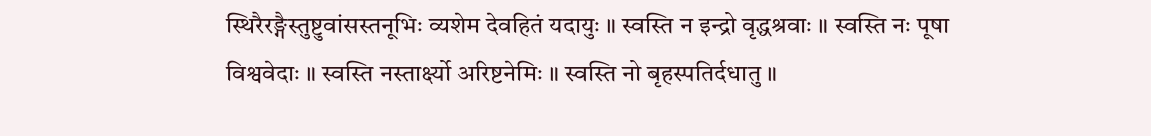स्थिरैरङ्गैस्तुष्टुवांसस्तनूभिः व्यशेम देवहितं यदायुः ॥ स्वस्ति न इन्द्रो वृद्धश्रवाः ॥ स्वस्ति नः पूषा विश्ववेदाः ॥ स्वस्ति नस्तार्क्ष्यो अरिष्टनेमिः ॥ स्वस्ति नो बृहस्पतिर्दधातु ॥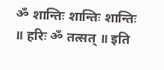ॐ शान्तिः शान्तिः शान्तिः ॥ हरिः ॐ तत्सत् ॥ इति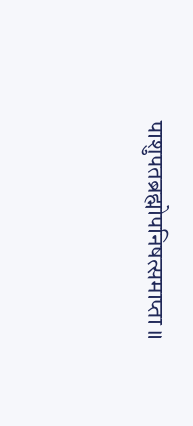पाशुपतब्रह्मोपनिषत्समाप्ता ॥